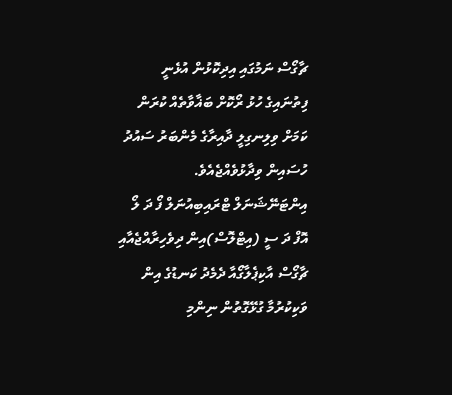ޗާގޯސް ނަމުގައި އިދިކޮޅުން އުޅެނީ ފިތުނައިގެ ހުޅު ރޯކޮށް ބަޣާވާތެއް ކުރަން ކަމަށް ވިލިނގިލީ ދާއިރާގެ މެންބަރު ސައުދު ހުސައިން ވިދާޅުވެއްޖެއެވެ.
އިންޓަނޭޝަނަލް ޓްރައިބިއުނަލް ފޯ ދަ ލޯ އޮފް ދަ ސީ (އިޓްލޮސް)އިން ދިވެހިރާއްޖެއާއި ޗާގޯސް އާކިޕެލާގޯއާ ދެމެދު ކަނޑުގެ އިން ވަކިކުރުމާ ގުޅޭގޮތުން ނިންމި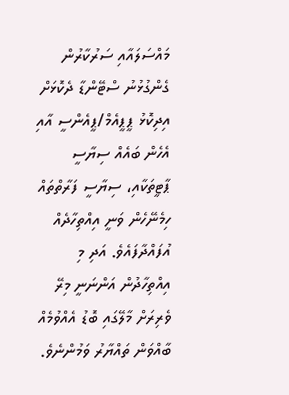މައްސަލައާއި ސަރުކާރުން ގެންގުޅުނު ސްޓޭންޑާ ދެކޮޅަށް އިދިކޮޅު ޕީޕީއެމް/ޕީއެންސީ އާއި އެހެން ބައެއް ސިޔާސީ ޕާޓީތަކާއި، ސިޔާސީ ފަރާތްތައް ހިމެނޭހެން ވަނީ އިއްތިހާދެއް އުފައްދާފައެވެ. އަދި މި އިއްތިހާދުން އަންނަނީ މިރޭ ވެރިރަށް މާލޭގައި ބޮޑު އެއްވުމެއް ބާއްވަން ތައްޔާރު ވަމުންނެވެ.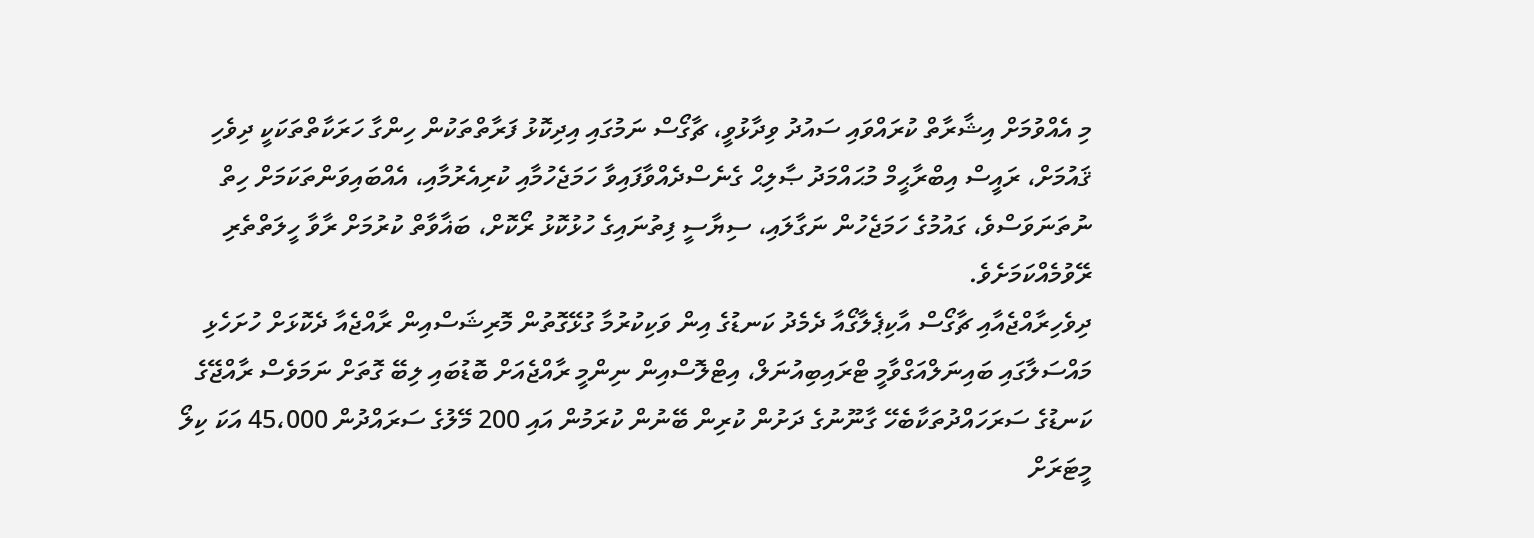މި އެއްވުމަށް އިޝާރާތް ކުރައްވައި ސައުދު ވިދާޅުވީ، ޗާގޯސް ނަމުގައި އިދިކޮޅު ފަރާތްތަކުން ހިންގާ ހަރަކާތްތަކަކީ ދިވެހި ޤައުމަށް، ރައީސް އިބްރާޙީމް މުޙައްމަދު ޞާލިޙް ގެނެސްދެއްވާފައިވާ ހަމަޖެހުމާއި ކުރިއެރުމާއި، އެއްބައިވަންތަކަމަށް ހިތް ނުތަނަވަސްވެ، ގައުމުގެ ހަމަޖެހުން ނަގާލައި، ސިޔާސީ ފިތުނައިގެ ހުޅުކޮޅު ރޯކޮށް، ބަޣާވާތް ކުރުމަށް ރާވާ ހީލަތްތެރި ރޭވުމެއްކަމަށެވެ.
ދިވެހިރާއްޖެއާއި ޗާގޯސް އާކިޕެލާގޯއާ ދެމެދު ކަނޑުގެ އިން ވަކިކުރުމާ ގުޅޭގޮތުން މޮރިޝަސްއިން ރާއްޖެއާ ދެކޮޅަށް ހުށަހެޅި މައްސަލާގައި ބައިނަލްއަގްވާމީ ޓްރައިބިއުނަލް، އިޓްލޮސްއިން ނިންމީ ރާއްޖެއަށް ބޮޑުބައި ލިބޭ ގޮތަށް ނަމަވެސް ރާއްޖޭގެ ކަނޑުގެ ސަރަހައްދުތަކާބެހޭ ގާނޫނުގެ ދަށުން ކުރިން ބޭނުން ކުރަމުން އައި 200 މޭލުގެ ސަރައްދުން 45،000 އަކަ ކިލޯ މީޓަރަށް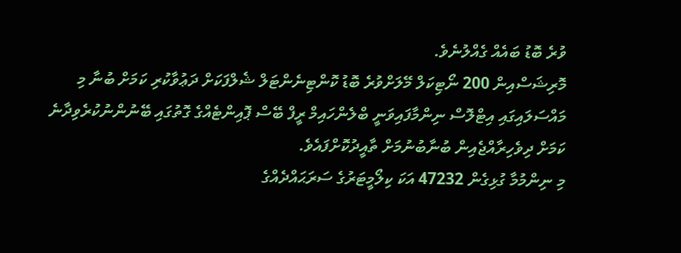ވުރެ ބޮޑު ބައެއް ގެއްލުނެވެ.
މޮރިޝަސްއިން 200 ނޯޓިކަލް މޭލަށްވުރެ ބޮޑު ކޮންޓިނެންޓަލް ޝެލްފަކަށް ދަޢުވާކުރި ކަމަށް ބުނާ މި މައްސަލައިގައި އިޓްލޮސް ނިންމާފައިވަނީ ބްލެންހައިމް ރީފް ބޭސް ޕޮއިންޓެއްގެ ގޮތުގައި ބޭނުންނުކުރެވިދާނެ ކަމަށް ދިވެހިރާއްޖެއިން ބުނާބުނުމަށް ތާއީދުކޮށްފައެވެ.
މި ނިންމުމާ ގުޅިގެން 47232 އަކަ ކިލޯމީޓަރުގެ ސަރަޙައްދެއްގެ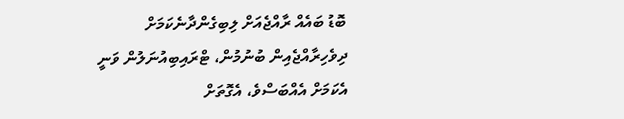ބޮޑު ބައެއް ރާއްޖެއަށް ލިބިގެންދާނެކަމަށް ދިވެހިރާއްޖެއިން ބުނުމުން، ޓްރައިބިއުނަލުން ވަނީ އެކަމަށް އެއްބަސްވެ، އެގޮތަށް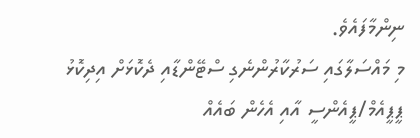ނިންމާފައެވެ.
މި މައްސަލާގައި ސަރުކާރުންނެގި ސްޓޭންޑާއި ދެކޮޅަށް އިދިކޮޅު ޕީޕީއެމް/ޕީއެންސީ އާއި އެހެން ބައެއް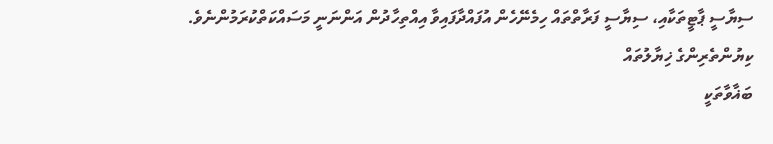ސިޔާސީ ޕާޓީތަކާއި، ސިޔާސީ ފަރާތްތައް ހިމެނޭހެން އުފައްދާފައިވާ އިއްތިހާދުން އަންނަނީ މަސައްކަތްކުރަމުންނެވެ.
ކިޔުންތެރިންގެ ޚިޔާލުތައް
ބަޣާވާތަކީ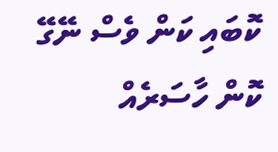ކޮބައި ކަން ވެސް ނޭގޭ ކޮން ހާސަރެއް